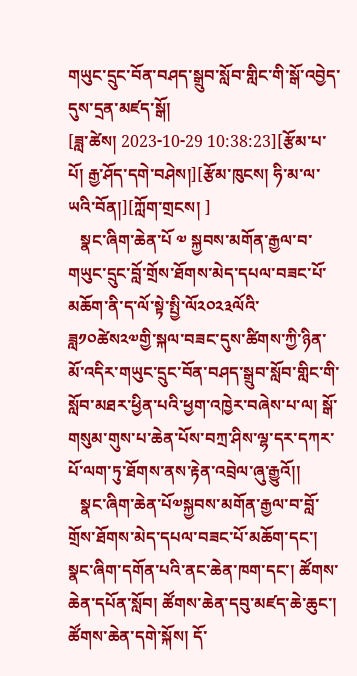གཡུང་དྲུང་བོན་བཤད་སྒྲུབ་སློབ་གླིང་གི་སྒོ་འབྱེད་དུས་དྲན་མཛད་སྒོ།
[ཟླ་ཚེས། 2023-10-29 10:38:23][རྩོམ་པ་པོ། རྒྱ་ཤོད་དགེ་བཤེས།][རྩོམ་ཁུངས། ཧི་མ་ལ་ཡའི་བོན།][ཀློག་གྲངས། ]
   སྣང་ཞིག་ཆེན་པོ ༧ སྐྱབས་མགོན་རྒྱལ་བ་གཡུང་དྲུང་བློ་གྲོས་ཐོགས་མེད་དཔལ་བཟང་པོ་མཆོག་ནི་ད་ལོ་སྟེ་སྤྱི་ལོ༢༠༢༣ལོའི་ཟླ༡༠ཚེས༢༧གྱི་སྐལ་བཟང་དུས་ཚིགས་ཀྱི་ཉིན་མོ་འདིར་གཡུང་དྲུང་བོན་བཤད་སྒྲུབ་སློབ་གླིང་གི་སློབ་མཐར་ཕྱིན་པའི་ཕྱག་འཁྱེར་བཞེས་པ་ལ། སྒོ་གསུམ་གུས་པ་ཆེན་པོས་བཀྲ་ཤིས་ལྷ་དར་དཀར་པོ་ལག་ཏུ་ཐོགས་ནས་རྟེན་འབྲེལ་ཞུ་རྒྱུའོ།།
   སྣང་ཞིག་ཆེན་པོ༧སྐྱབས་མགོན་རྒྱལ་བ་བློ་གྲོས་ཐོགས་མེད་དཔལ་བཟང་པོ་མཆོག་དང་། སྣང་ཞིག་དགོན་པའི་ནང་ཆེན་ཁག་དང་། ཚོགས་ཆེན་དཔོན་སློབ། ཚོགས་ཆེན་དབུ་མཛད་ཆེ་ཆུང་། ཚོགས་ཆེན་དགེ་སྐོས། དོ་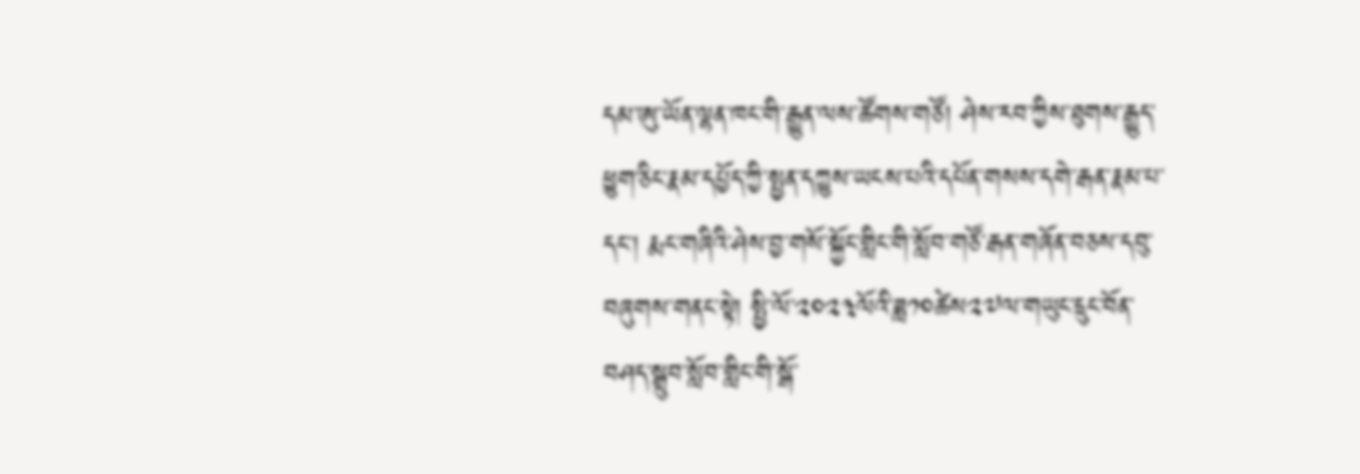དམ་ཨུ་ཡོན་ལྷན་ཁང་གི་རྒྱུན་ལས་ཚོགས་གཙོ། ཤེས་རབ་ཀྱིས་ཐུགས་རྒྱུད་ཕྱུག་ཅིང་རྣམ་དཔྱོད་ཀྱི་སྤྱན་དཀྱུས་ཡངས་པའི་དཔོན་གསས་དགེ་རྒན་རྣམ་པ་དང་། རྨང་གཞིའི་ཤེས་བྱ་གསོ་སྐྱོང་གླིང་གི་སློབ་གཙོ་རྒན་གཞོན་བཅས་དབུ་བཞུགས་གནང་སྟེ། སྤྱི་ལོ་༢༠༢༣ལོའི་ཟླ༡༠ཚེས༢༧ལ་གཡུང་དྲུང་བོན་བཤད་སྒྲུབ་སློབ་གླིང་གི་སྒོ་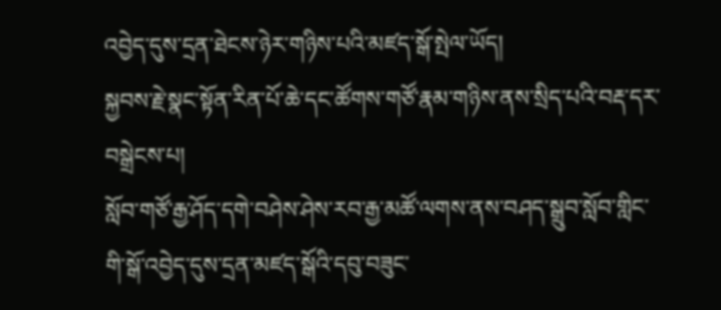འབྱེད་དུས་དྲན་ཐེངས་ཉེར་གཉིས་པའི་མཛད་སྒོ་སྤེལ་ཡོད།
སྐྱབས་རྗེ་སྣང་སྟོན་རིན་པོ་ཆེ་དང་ཚོགས་གཙོ་རྣམ་གཉིས་ནས་སྲིད་པའི་བརྡ་དར་བསྒྲེངས་པ།
སློབ་གཙོ་རྒྱ་ཤོད་དགེ་བཤེས་ཤེས་རབ་རྒྱ་མཚོ་ལགས་ནས་བཤད་སྒྲུབ་སློབ་གླིང་གི་སྒོ་འབྱེད་དུས་དྲན་མཛད་སྒོའི་དབུ་བཟུང་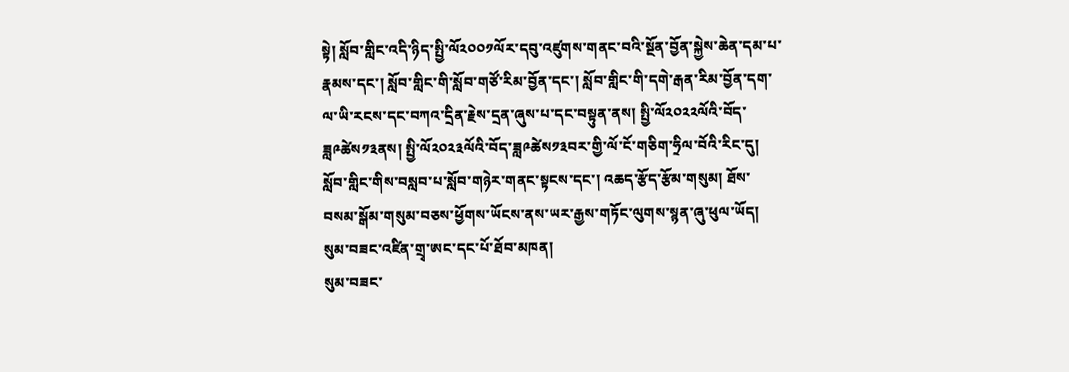སྟེ། སློབ་གླིང་འདི་ཉིད་སྤྱི་ལོ༢༠༠༡ལོར་དབུ་འཛུགས་གནང་བའི་སྔོན་བྱོན་སྐྱེས་ཆེན་དམ་པ་རྣམས་དང་། སློབ་གླིང་གི་སློབ་གཙོ་རིམ་བྱོན་དང་། སློབ་གླིང་གི་དགེ་རྒན་རིམ་བྱོན་དག་ལ་ཡི་རངས་དང་བཀའ་དྲིན་རྗེས་དྲན་ཞུས་པ་དང་བསྟུན་ནས། སྤྱི་ལོ༢༠༢༢ལོའི་བོད་ཟླ༩ཚེས༡༣ནས། སྤྱི་ལོ༢༠༢༣ལོའི་བོད་ཟླ༩ཚེས༡༣བར་གྱི་ལོ་ངོ་གཅིག་ཧྲིལ་བོའི་རིང་དུ། སློབ་གླིང་གིས་བསླབ་པ་སློབ་གཉེར་གནང་སྟངས་དང་། འཆད་རྩོད་རྩོམ་གསུམ། ཐོས་བསམ་སྒོམ་གསུམ་བཅས་ཕྱོགས་ཡོངས་ནས་ཡར་རྒྱས་གཏོང་ལུགས་སྙན་ཞུ་ཕུལ་ཡོད།
སུམ་བཟང་འཛིན་གྲྭ་ཨང་དང་པོ་ཐོབ་མཁན།
སུམ་བཟང་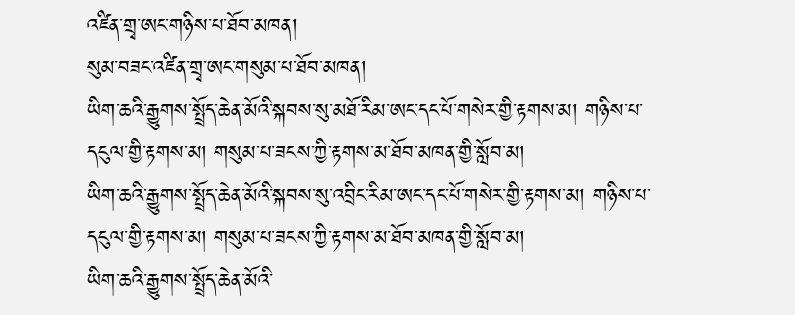འཛིན་གྲྭ་ཨང་གཉིས་པ་ཐོབ་མཁན།
སུམ་བཟང་འཛིན་གྲྭ་ཨང་གསུམ་པ་ཐོབ་མཁན།
ཡིག་ཆའི་རྒྱུགས་སྤྲོད་ཆེན་མོའི་སྐབས་སུ་མཐོ་རིམ་ཨང་དང་པོ་གསེར་གྱི་རྟགས་མ། གཉིས་པ་དངུལ་གྱི་རྟགས་མ། གསུམ་པ་ཟངས་ཀྱི་རྟགས་མ་ཐོབ་མཁན་གྱི་སློབ་མ།
ཡིག་ཆའི་རྒྱུགས་སྤྲོད་ཆེན་མོའི་སྐབས་སུ་འབྲིང་རིམ་ཨང་དང་པོ་གསེར་གྱི་རྟགས་མ། གཉིས་པ་དངུལ་གྱི་རྟགས་མ། གསུམ་པ་ཟངས་ཀྱི་རྟགས་མ་ཐོབ་མཁན་གྱི་སློབ་མ།
ཡིག་ཆའི་རྒྱུགས་སྤྲོད་ཆེན་མོའི་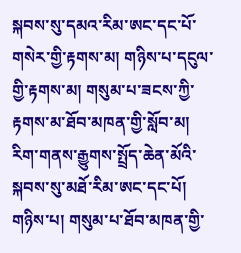སྐབས་སུ་དམའ་རིམ་ཨང་དང་པོ་གསེར་གྱི་རྟགས་མ། གཉིས་པ་དངུལ་གྱི་རྟགས་མ། གསུམ་པ་ཟངས་ཀྱི་རྟགས་མ་ཐོབ་མཁན་གྱི་སློབ་མ།
རིག་གནས་རྒྱུགས་སྤྲོད་ཆེན་མོའི་སྐབས་སུ་མཐོ་རིམ་ཨང་དང་པོ། གཉིས་པ། གསུམ་པ་ཐོབ་མཁན་གྱི་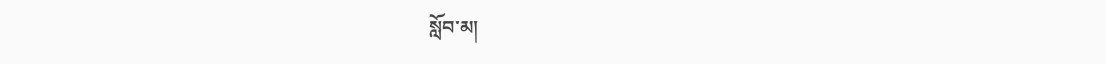སློབ་མ།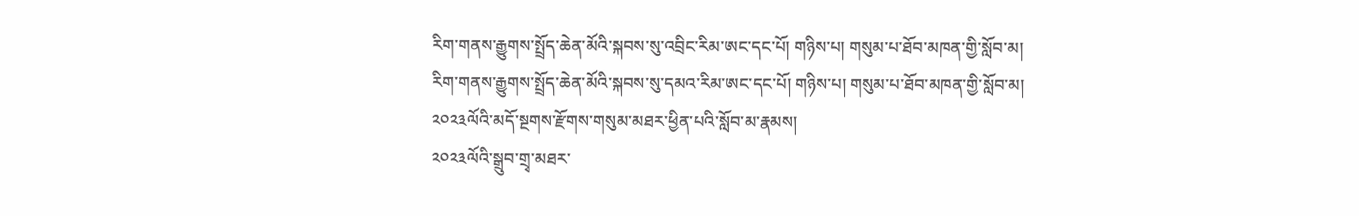རིག་གནས་རྒྱུགས་སྤྲོད་ཆེན་མོའི་སྐབས་སུ་འབྲིང་རིམ་ཨང་དང་པོ། གཉིས་པ། གསུམ་པ་ཐོབ་མཁན་གྱི་སློབ་མ།
རིག་གནས་རྒྱུགས་སྤྲོད་ཆེན་མོའི་སྐབས་སུ་དམའ་རིམ་ཨང་དང་པོ། གཉིས་པ། གསུམ་པ་ཐོབ་མཁན་གྱི་སློབ་མ།
༢༠༢༣ལོའི་མདོ་སྔགས་རྫོགས་གསུམ་མཐར་ཕྱིན་པའི་སློབ་མ་རྣམས།
༢༠༢༣ལོའི་སྒྲུབ་གྲྭ་མཐར་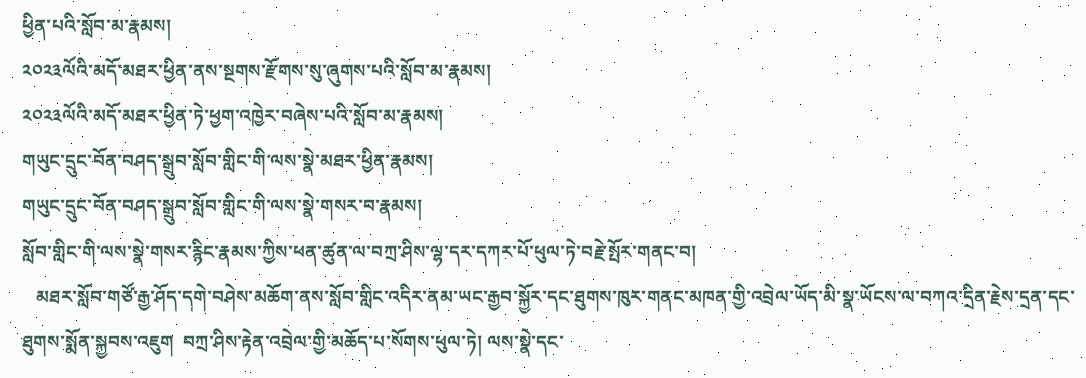ཕྱིན་པའི་སློབ་མ་རྣམས།
༢༠༢༣ལོའི་མདོ་མཐར་ཕྱིན་ནས་སྔགས་རྫོགས་སུ་ཞུགས་པའི་སློབ་མ་རྣམས།
༢༠༢༣ལོའི་མདོ་མཐར་ཕྱིན་ཏེ་ཕྱག་འཁྱེར་བཞེས་པའི་སློབ་མ་རྣམས།
གཡུང་དྲུང་བོན་བཤད་སྒྲུབ་སློབ་གླིང་གི་ལས་སྣེ་མཐར་ཕྱིན་རྣམས།
གཡུང་དྲུང་བོན་བཤད་སྒྲུབ་སློབ་གླིང་གི་ལས་སྣེ་གསར་བ་རྣམས།
སློབ་གླིང་གི་ལས་སྣེ་གསར་རྙིང་རྣམས་ཀྱིས་ཕན་ཚུན་ལ་བཀྲ་ཤིས་ལྷ་དར་དཀར་པོ་ཕུལ་ཏེ་བརྗེ་སྤོར་གནང་བ།
   མཐར་སློབ་གཙོ་རྒྱ་ཤོད་དགེ་བཤེས་མཆོག་ནས་སློབ་གླིང་འདིར་ནམ་ཡང་རྒྱབ་སྐྱོར་དང་ཐུགས་ཁུར་གནང་མཁན་གྱི་འབྲེལ་ཡོད་མི་སྣ་ཡོངས་ལ་བཀའ་དྲིན་རྗེས་དྲན་དང་ཐུགས་སྨོན་སྐྱབས་འཇུག  བཀྲ་ཤིས་རྟེན་འབྲེལ་གྱི་མཆོད་པ་སོགས་ཕུལ་ཏེ། ལས་སྣེ་དང་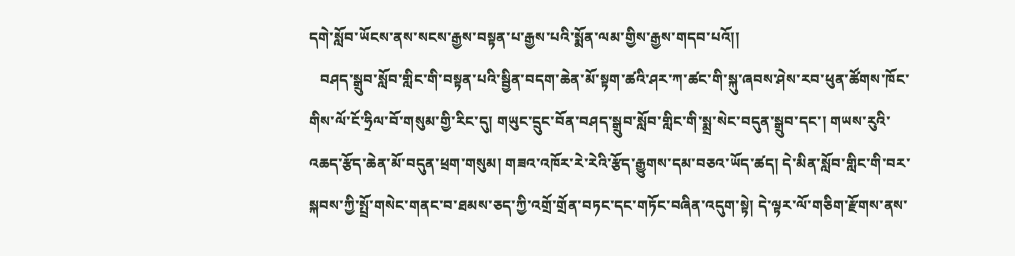དགེ་སློབ་ཡོངས་ནས་སངས་རྒྱས་བསྟན་པ་རྒྱས་པའི་སྨོན་ལམ་གྱིས་རྒྱས་གདབ་པའོ།།
   བཤད་སྒྲུབ་སློབ་གླིང་གི་བསྟན་པའི་སྦྱིན་བདག་ཆེན་མོ་སྟག་ཚའི་ཤར་ཀ་ཚང་གི་སྐུ་ཞབས་ཤེས་རབ་ཕུན་ཚོགས་ཁོང་གིས་ལོ་ངོ་ཧྲིལ་བོ་གསུམ་གྱི་རིང་དུ། གཡུང་དྲུང་བོན་བཤད་སྒྲུབ་སློབ་གླིང་གི་སྨྲ་སེང་བདུན་སྒྲུབ་དང་། གཡས་རུའི་འཆད་རྩོད་ཆེན་མོ་བདུན་ཕྲག་གསུམ། གཟའ་འཁོར་རེ་རེའི་རྩོད་རྒྱུགས་དམ་བཅའ་ཡོད་ཚད། དེ་མིན་སློབ་གླིང་གི་བར་སྐབས་ཀྱི་སྤྲོ་གསེང་གནང་བ་ཐམས་ཅད་ཀྱི་འགྲོ་གྲོན་བཏང་དང་གཏོང་བཞིན་འདུག་སྟེ། དེ་ལྟར་ལོ་གཅིག་རྫོགས་ནས་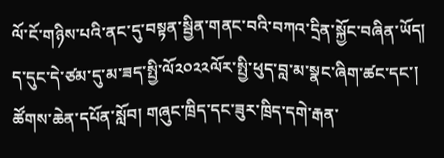ལོ་ངོ་གཉིས་པའི་ནང་དུ་བསྟན་སྦྱིན་གནང་བའི་བཀའ་དྲིན་སྐྱོང་བཞིན་ཡོད། ད་དུང་དེ་ཙམ་དུ་མ་ཟད་སྤྱི་ལོ༢༠༢༢ལོར་སྤྱི་ཕུད་བླ་མ་སྣང་ཞིག་ཚང་དང་། ཚོགས་ཆེན་དཔོན་སློབ། གཞུང་ཁྲིད་དང་ཟུར་ཁྲིད་དགེ་རྒན་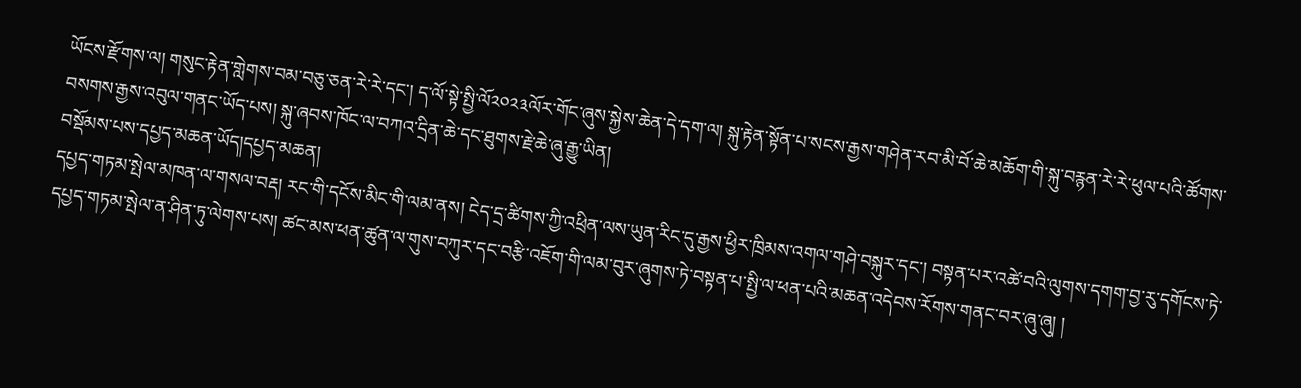ཡོངས་རྫོགས་ལ། གསུང་རྟེན་གླེགས་བམ་བཅུ་ཅན་རེ་རེ་དང་། ད་ལོ་སྟེ་སྤྱི་ལོ༢༠༢༣ལོར་གོང་ཞུས་སྐྱེས་ཆེན་དེ་དག་ལ། སྐུ་རྟེན་སྟོན་པ་སངས་རྒྱས་གཤེན་རབ་མི་བོ་ཆེ་མཆོག་གི་སྐུ་བརྙན་རེ་རེ་ཕུལ་པའི་ཚོགས་བསགས་རྒྱས་འབུལ་གནང་ཡོད་པས། སྐུ་ཞབས་ཁོང་ལ་བཀའ་དྲིན་ཆེ་དང་ཐུགས་རྗེ་ཆེ་ཞུ་རྒྱུ་ཡིན།
བསྡོམས་པས་དཔྱད་མཆན་ཡོད།དཔྱད་མཆན།
དཔྱད་གཏམ་སྤེལ་མཁན་ལ་གསལ་བརྡ། རང་གི་དངོས་མིང་གི་ལམ་ནས། ངེད་དྲ་ཚིགས་ཀྱི་འཕྲིན་ལས་ཡུན་རིང་དུ་རྒྱས་ཕྱིར་ཁྲིམས་འགལ་གཤེ་བསྐུར་དང་། བསྟན་པར་འཚེ་བའི་ལུགས་དགག་བྱ་རུ་དགོངས་ཏེ་དཔྱད་གཏམ་སྤེལ་ན་ཤིན་ཏུ་ལེགས་པས། ཚང་མས་ཕན་ཚུན་ལ་གུས་བཀུར་དང་བརྩི་འཇོག་གི་ལམ་བུར་ཞུགས་ཏེ་བསྟན་པ་སྤྱི་ལ་ཕན་པའི་མཆན་འདེབས་རོགས་གནང་བར་ཞུ་ཞུ། །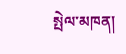སྤེལ་མཁན།